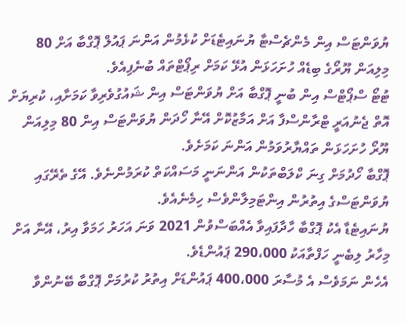ޔުވަންޓަސް އިން މެންޗެސްޓާ ޔުނައިޓެޑަށް ކުޅެމުން އަންނަ ޕައުލް ޕޮގްބާ އަށް 80 މިލިއަން ޔޫރޯގެ ބިޑެއް ހުށަހަޅަން އުޅޭ ކަމަށް ރިޕޯޓްތައް ބުނެފިއެވެ.
ޓުޓޯ ސްޕޯޓްސް އިން ބުނީ ޕޮގްބާ އަށް ޔުވަންޓަސް އިން ޝައުގުވެރިވާ ކަމަށާއި، ކުރިޔަށް އޮތް ޖެނުއަރީ ޓްރާންސްފާ އަށް އަމާޒުކޮށް އޭނާ ހޯދަން ޔުވަންޓަސް އިން 80 މިލިއަން ޔޫރޯ ހުށަހަޅަން ތައްޔާރުވަމުން އަންނަ ކަމަށެވެ.
ޕޮގްބާ ހޯދުމަށް ގިނަ ކްލަބްތަކުން އަންނަނީ މަސައްކަތް ކުރަމުންނެވެ. އޭގެ ތެރޭގައި ޔުވަންޓަސްގެ އިތުރުން އިންޓަމިލާންވެސް ހިމެނެއެވެ.
ޔުނައިޓެޑާ އެކު ޕޮގްބާ ހާދާފައިވާ އެއްބަސްވުން 2021 ވަނަ އަހަރު ހަމަވާ އިރު، އޭނާ އަށް މިހާރު ލިބެނީ ހަފްތާއަކު 290،000 ޕައުންޑެވެ.
އެހެން ނަމަވެސް އެ މުސާރަ 400،000 ޕައުންޑަށް އިތުރު ކުރުމަށް ޕޮގްބާ ބޭނުންވާ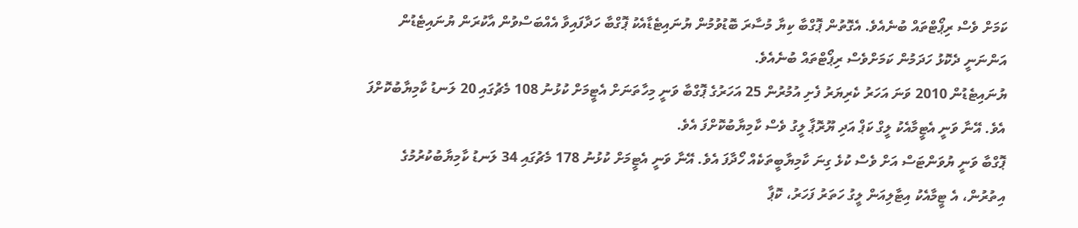ކަމަށް ވެސް ރިޕޯޓްތައް ބުނެއެވެ. އެގޮތުން ޕޮގްބާ ކިޔާ މުސާރަ ބޮޑުވުމުން ޔުނައިޓެޑާއެކު ޕޮގްބާ ހަދާފައިވާ އެއްބަސްވުން އާކުރަން ޔުނައިޓެޑުން އަންނަނީ ދެކޮޅު ހަދަމުން ކަމަށްވެސް ރިޕޯޓްތައް ބުނެއެވެ.
ޔުނައިޓެޑުން 2010 ވަނަ އަހަރު ކެރިޔަރު ފެށި އުމުރުން 25 އަހަރުގެ ޕޮގްބާ ވަނީ މިހާތަނަށް އެޓީމަށް ކުޅުނު 108 މެޗުގައި 20 ލަނޑު ކާމިޔާބުކޮށްފަ އެވެ. އޭނާ ވަނީ އެޓީމާއެކު ލީގް ކަޕް އަދި ޔޫރޮޕާ ލީގު ވެސް ކާމިޔާބުކޮށްފަ އެވެ.
ޕޮގްބާ ވަނީ ޔުވަންޓަސް އަށް ވެސް ކުޅެ ގިނަ ކާމިޔާބީތަކެއް ހޯދާފަ އެވެ. އޭނާ ވަނީ އެޓީމަށް ކުޅުނު 178 މެޗުގައި 34 ލަނޑު ކާމިޔާބުކުރުމުގެ އިތުރުން، އެ ޓީމާއެކު އިޓާލިއަން ލީގު ހަތަރު ފަހަރު، ކޮޕާ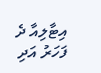އިޓާލިއާ ދެ ފަހަރު އަދި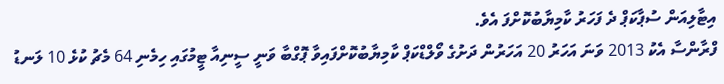އިޓާލިއަން ސުޕާކަޕް ދެ ފަހަރު ކާމިޔާބުކޮށްފަ އެވެ.
ފްރާންސާ އެކު 2013 ވަނަ އަހަރު 20 އަހަރުން ދަށުގެ ވޯލްޑްކަޕް ކާމިޔާބުކޮށްފައިވާ ޕޮގްބާ ވަނީ ސީނިއާ ޓީމުގައި ހިމެނި 64 މެޗު ކުޅެ 10 ލަނޑު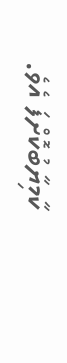ކާމިޔާބުކޮށްފަ އެވެ.